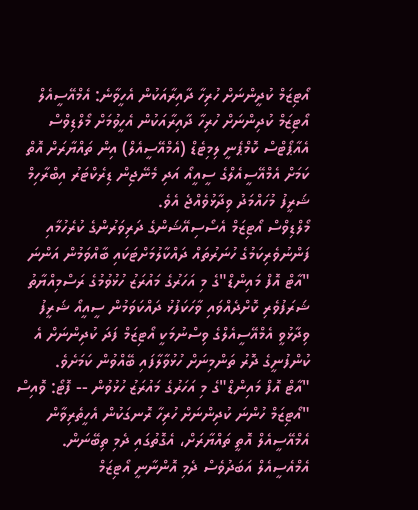އޯޓިޒަމް ކުދީންނަށް ހުރިހާ ދާއިރާއަކުން އެހީވާނެ: އެމްއޭސީއެލް
އޯޓިޒަމް ކުދިންނަށް ހުރިހާ ދާއިރާއަކުން އެހީވުމަށް މޯލްޑިވްސް އެއާޕޯޓްސް ކޮމްޕެނީ ލިމިޓެޑް (އެމްއޭސީއެލް) އިން ތައްޔާރަށް އޮތް ކަމަށް އެމްއޭސީއެލްގެ ސީއީއޯ އަދި މެނޭޖިން ޑިރެކްޓަރު އިބްރާހިމް ޝަރީފު މުހައްމަދު ވިދާޅުވެއްޖެ އެވެ.
މޯލްޑިވްސް އޯޓިޒަމް އެސޯސިއޭޝަންގެ ދަރިވަރުންގެ ކުރެހުމާއި ފަންނުވެރިކަމުގެ ހުނަރުތައް ދައްކާލުމަށްޓަކައި ބާއްވަމުން އަންނަ "އާޓް އޮފް މައިންޑް"ގެ މި އަހަރުގެ މައުރަޒު ހުޅުވުމުގެ ރަސްމިއްޔާތު ޝަރަފުވެރި ކޮށްދެއްވައި ވާހަކަފުޅު ދައްކަވަމުން ސީއީއޯ ޝަރީފު ވިދާޅުވީ އެމްއޭސީއެލްގެ ވިސްނުމަކީ އޯޓިޒަމް ފަދަ ކުދިންނަށް އެ ކުންފުނީގެ ދޮރު ތަންމިނަށް ހުޅުވާލާފައި ބޭއްވުން ކަމަށެވެ.
"އާޓް އޮފް މައިންޑް"ގެ މި އަހަރުގެ މައުރަޒު ހުޅުވުން -- ފޮޓޯ: ވޮއިސް
"އޯޓިޒަމް ހުންނަ ކުދިންނަށް ހުރިހާ ރޮނގަކުން އެހީތެރިވާން އެމްއޭސީއެލް އޮތީ ތައްޔާރަށް، އެގޮތުގައި ދެމި ތިބޭނަން. އެމްއެސީއެލް އަބަދުވެސް ދެމި އޮންނާނީ އޯޓިޒަމް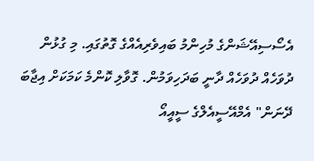އެސޯސިއޭޝަންގެ މުހިންމު ބައިވެރިއެއްގެ ގޮތުގައި. މި ގުޅުން ދުވަހެއް ދުވަހެއް ދާނީ ބަދަހިވަމުން. ގޮވާލި ކޮންމެ ކަމަކަށް އިޖާބަ ދޭނަން" އެމްއޭސީއެލްގެ ސީއީއޯ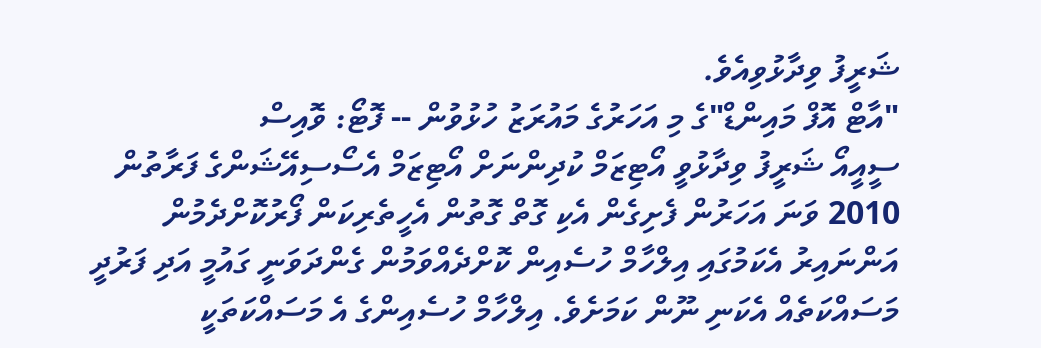ޝަރީފު ވިދާޅުވިއެވެ.
"އާޓް އޮފް މައިންޑް"ގެ މި އަހަރުގެ މައުރަޒު ހުޅުވުން -- ފޮޓޯ: ވޮއިސް
ސީއީއޯ ޝަރީފު ވިދާޅުވީ އޯޓިޒަމް ކުދިންނަށް އޯޓިޒަމް އެސޯސިއޭޝަންގެ ފަރާތުން 2010 ވަނަ އަހަރުން ފެށިގެން އެކި ގޮތް ގޮތުން އެހީތެރިކަން ފޯރުކޮށްދެމުން އަންނައިރު އެކަމުގައި އިލްހާމް ހުސެއިން ކޮށްދެއްވަމުން ގެންދަވަނީ ގައުމީ އަދި ފަރުދީ މަސައްކަތެއް އެކަނި ނޫން ކަމަށެވެ. އިލްހާމް ހުސެއިންގެ އެ މަސައްކަތަކީ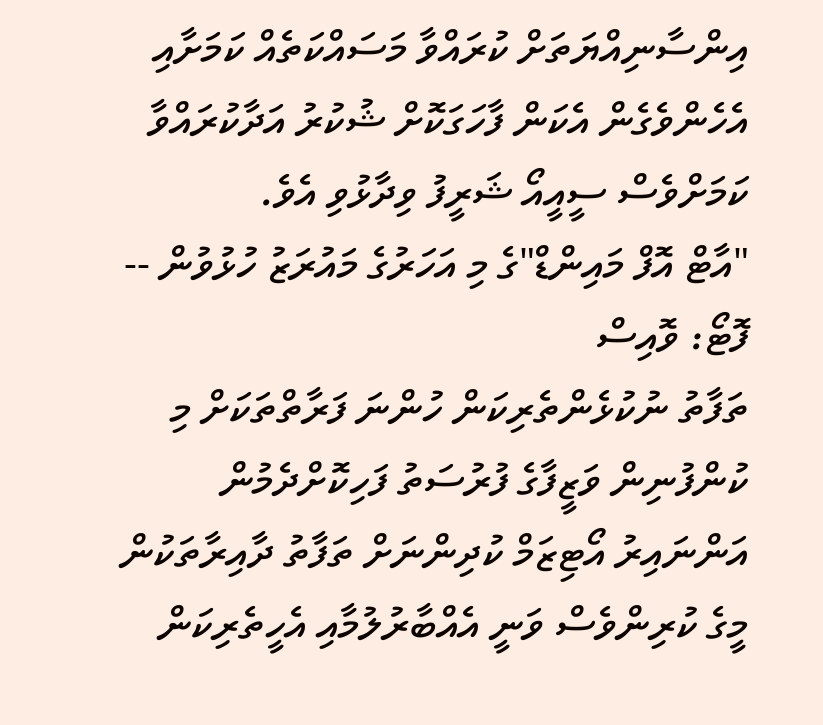އިންސާނިއްޔަތަށް ކުރައްވާ މަސައްކަތެއް ކަމަށާއި އެހެންވެގެން އެކަން ފާހަގަކޮށް ޝުކުރު އަދާކުރައްވާ ކަމަށްވެސް ސީއީއޯ ޝަރީފު ވިދާޅުވި އެވެ.
"އާޓް އޮފް މައިންޑް"ގެ މި އަހަރުގެ މައުރަޒު ހުޅުވުން -- ފޮޓޯ: ވޮއިސް
ތަފާތު ނުކުޅެންތެރިކަން ހުންނަ ފަރާތްތަކަށް މި ކުންފުނިން ވަޒީފާގެ ފުރުސަތު ފަހިކޮށްދެމުން އަންނައިރު އޯޓިޒަމް ކުދިންނަށް ތަފާތު ދާއިރާތަކުން މީގެ ކުރިންވެސް ވަނީ އެއްބާރުލުމާއި އެހީތެރިކަން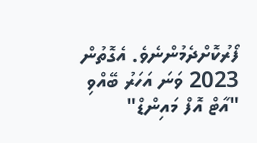ފޯރުކޮށްދެމުންނެވެ. އެގޮތުން 2023 ވަނަ އަހަރު ބޭއްވި "އާޓް އޮފް މައިންޑް"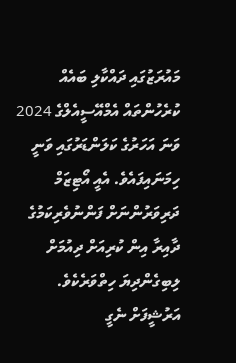މައުރަޒުގައި ދައްކާލި ބައެއް ކުރެހުންތައް އެމްއޭސީއެލްގެ 2024 ވަނަ އަހަރުގެ ކަލަންޑަރުގައި ވަނީ ހިމަނައިފައެވެ. އެއީ އޯޓިޒަމް ދަރިވަރުންނަށް ފަންނުވެރިކަމުގެ ދާއިރާ އިން ކުރިއަށް ދިއުމަށް ލިބިގެންދިޔަ ހިތްވަރެކެވެ.
އަރުޝީފަށް ނެގީ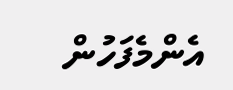އެންމެފަހުން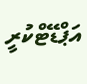އަޕްޑޭޓްކުރީ